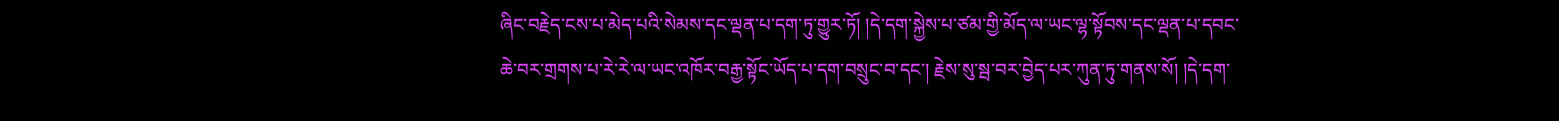ཞིང་བརྗེད་ངས་པ་མེད་པའི་སེམས་དང་ལྡན་པ་དག་ཏུ་གྱུར་ཏོ། །དེ་དག་སྐྱེས་པ་ཙམ་གྱི་མོད་ལ་ཡང་ལྷ་སྟོབས་དང་ལྡན་པ་དབང་ཆེ་བར་གྲགས་པ་རེ་རེ་ལ་ཡང་འཁོར་བརྒྱ་སྟོང་ཡོད་པ་དག་བསྲུང་བ་དང་། རྗེས་སུ་སྦ་བར་བྱེད་པར་ཀུན་ཏུ་གནས་སོ། །དེ་དག་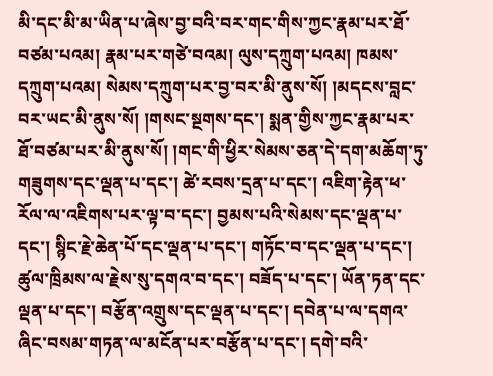མི་དང་མི་མ་ཡིན་པ་ཞེས་བྱ་བའི་བར་གང་གིས་ཀྱང་རྣམ་པར་ཐོ་བཙམ་པའམ། རྣམ་པར་གཙེ་བའམ། ལུས་དཀྲུག་པའམ། ཁམས་དཀྲུག་པའམ། སེམས་དཀྲུག་པར་བྱ་བར་མི་ནུས་སོ། །མདངས་བླང་བར་ཡང་མི་ནུས་སོ། །གསང་སྔགས་དང་། སྨན་གྱིས་ཀྱང་རྣམ་པར་ཐོ་བཙམ་པར་མི་ནུས་སོ། །གང་གི་ཕྱིར་སེམས་ཅན་དེ་དག་མཆོག་ཏུ་གཟུགས་དང་ལྡན་པ་དང་། ཚེ་རབས་དྲན་པ་དང་། འཇིག་རྟེན་ཕ་རོལ་ལ་འཇིགས་པར་ལྟ་བ་དང་། བྱམས་པའི་སེམས་དང་ལྡན་པ་དང་། སྙིང་རྗེ་ཆེན་པོ་དང་ལྡན་པ་དང་། གཏོང་བ་དང་ལྡན་པ་དང་། ཚུལ་ཁྲིམས་ལ་རྗེས་སུ་དགའ་བ་དང་། བཟོད་པ་དང་། ཡོན་ཏན་དང་ལྡན་པ་དང་། བརྩོན་འགྲུས་དང་ལྡན་པ་དང་། དབེན་པ་ལ་དགའ་ཞིང་བསམ་གཏན་ལ་མངོན་པར་བརྩོན་པ་དང་། དགེ་བའི་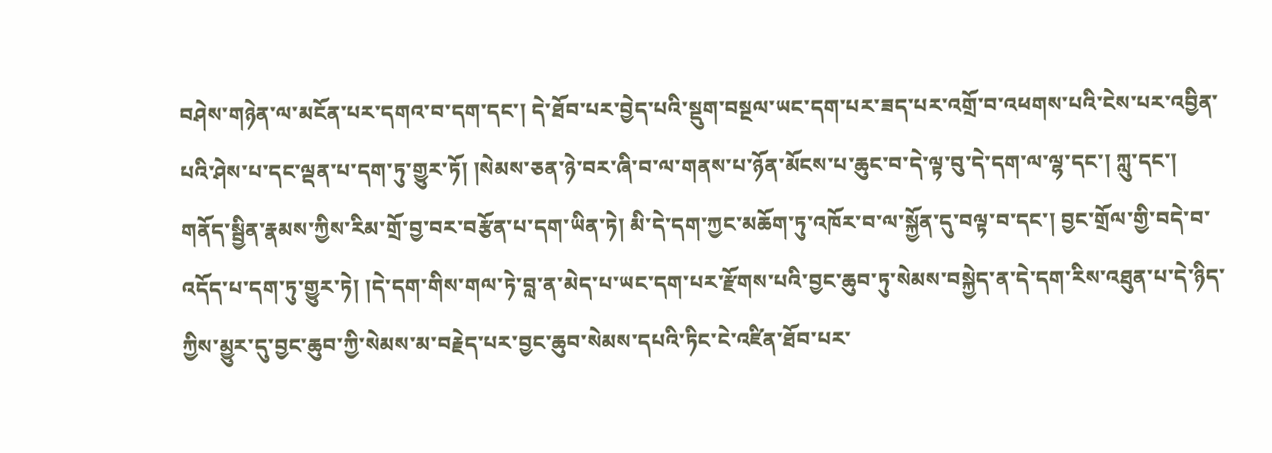བཤེས་གཉེན་ལ་མངོན་པར་དགའ་བ་དག་དང་། དེ་ཐོབ་པར་བྱེད་པའི་སྡུག་བསྔལ་ཡང་དག་པར་ཟད་པར་འགྲོ་བ་འཕགས་པའི་ངེས་པར་འབྱིན་པའི་ཤེས་པ་དང་ལྡན་པ་དག་ཏུ་གྱུར་ཏོ། །སེམས་ཅན་ཉེ་བར་ཞི་བ་ལ་གནས་པ་ཉོན་མོངས་པ་ཆུང་བ་དེ་ལྟ་བུ་དེ་དག་ལ་ལྷ་དང་། ཀླུ་དང་། གནོད་སྦྱིན་རྣམས་ཀྱིས་རིམ་གྲོ་བྱ་བར་བརྩོན་པ་དག་ཡིན་ཏེ། མི་དེ་དག་ཀྱང་མཆོག་ཏུ་འཁོར་བ་ལ་སྐྱོན་དུ་བལྟ་བ་དང་། བྱང་གྲོལ་གྱི་བདེ་བ་འདོད་པ་དག་ཏུ་གྱུར་ཏེ། །དེ་དག་གིས་གལ་ཏེ་བླ་ན་མེད་པ་ཡང་དག་པར་རྫོགས་པའི་བྱང་ཆུབ་ཏུ་སེམས་བསྐྱེད་ན་དེ་དག་རིས་འཐུན་པ་དེ་ཉིད་ཀྱིས་མྱུར་དུ་བྱང་ཆུབ་ཀྱི་སེམས་མ་བརྗེད་པར་བྱང་ཆུབ་སེམས་དཔའི་ཏིང་ངེ་འཛིན་ཐོབ་པར་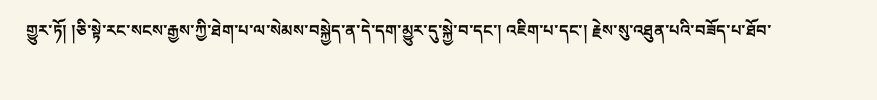གྱུར་ཏོ། །ཅི་སྟེ་རང་སངས་རྒྱས་ཀྱི་ཐེག་པ་ལ་སེམས་བསྐྱེད་ན་དེ་དག་མྱུར་དུ་སྐྱེ་བ་དང་། འཇིག་པ་དང་། རྗེས་སུ་འཐུན་པའི་བཟོད་པ་ཐོབ་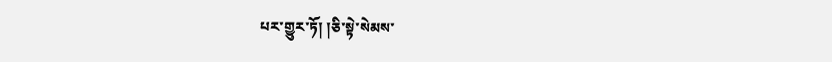པར་གྱུར་ཏོ། །ཅི་སྟེ་སེམས་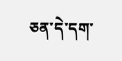ཅན་དེ་དག་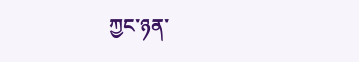ཀྱང་ཉན་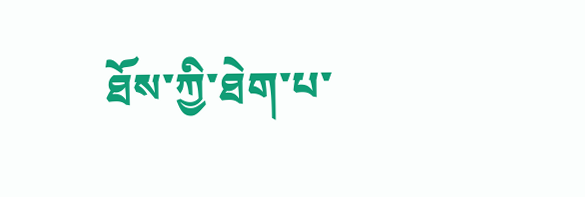ཐོས་ཀྱི་ཐེག་པ་